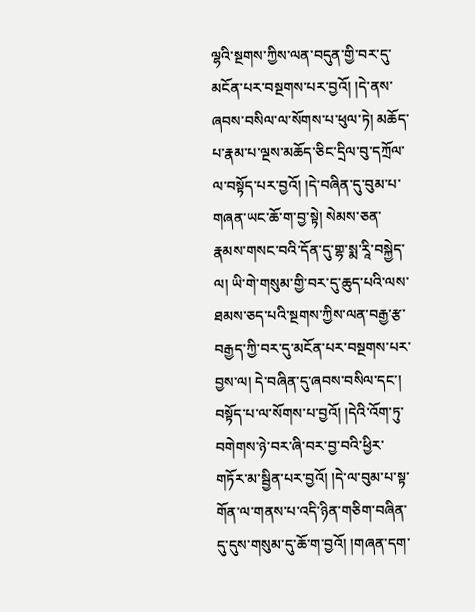ལྷའི་སྔགས་ཀྱིས་ལན་བདུན་གྱི་བར་དུ་མངོན་པར་བསྔགས་པར་བྱའོ། །དེ་ནས་ཞབས་བསིལ་ལ་སོགས་པ་ཕུལ་ཏེ། མཆོད་པ་རྣམ་པ་ལྔས་མཆོད་ཅིང་དྲིལ་བུ་དཀྲོལ་ལ་བསྟོད་པར་བྱའོ། །དེ་བཞིན་དུ་བུམ་པ་གཞན་ཡང་ཆོ་ག་བྱ་སྟེ། སེམས་ཅན་རྣམས་གསང་བའི་དོན་དུ་གྷ་སྨ་རཱི་བསྐྱེད་ལ། ཡི་གེ་གསུམ་གྱི་བར་དུ་ཆུད་པའི་ལས་ཐམས་ཅད་པའི་སྔགས་ཀྱིས་ལན་བརྒྱ་རྩ་བརྒྱད་ཀྱི་བར་དུ་མངོན་པར་བསྔགས་པར་བྱས་ལ། དེ་བཞིན་དུ་ཞབས་བསིལ་དང་། བསྟོད་པ་ལ་སོགས་པ་བྱའོ། །དེའི་འོག་ཏུ་བགེགས་ཉེ་བར་ཞི་བར་བྱ་བའི་ཕྱིར་གཏོར་མ་སྦྱིན་པར་བྱའོ། །དེ་ལ་བུམ་པ་སྟ་གོན་ལ་གནས་པ་འདི་ཉིན་གཅིག་བཞིན་དུ་དུས་གསུམ་དུ་ཆོ་ག་བྱའོ། །གཞན་དག་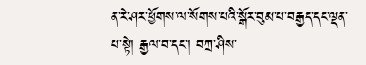ན་རེ་ཤར་ཕྱོགས་ལ་སོགས་པའི་སྒོར་བུམ་པ་བརྒྱད་དང་ལྡན་པ་སྟེ། རྒྱལ་བ་དང་། བཀྲ་ཤིས་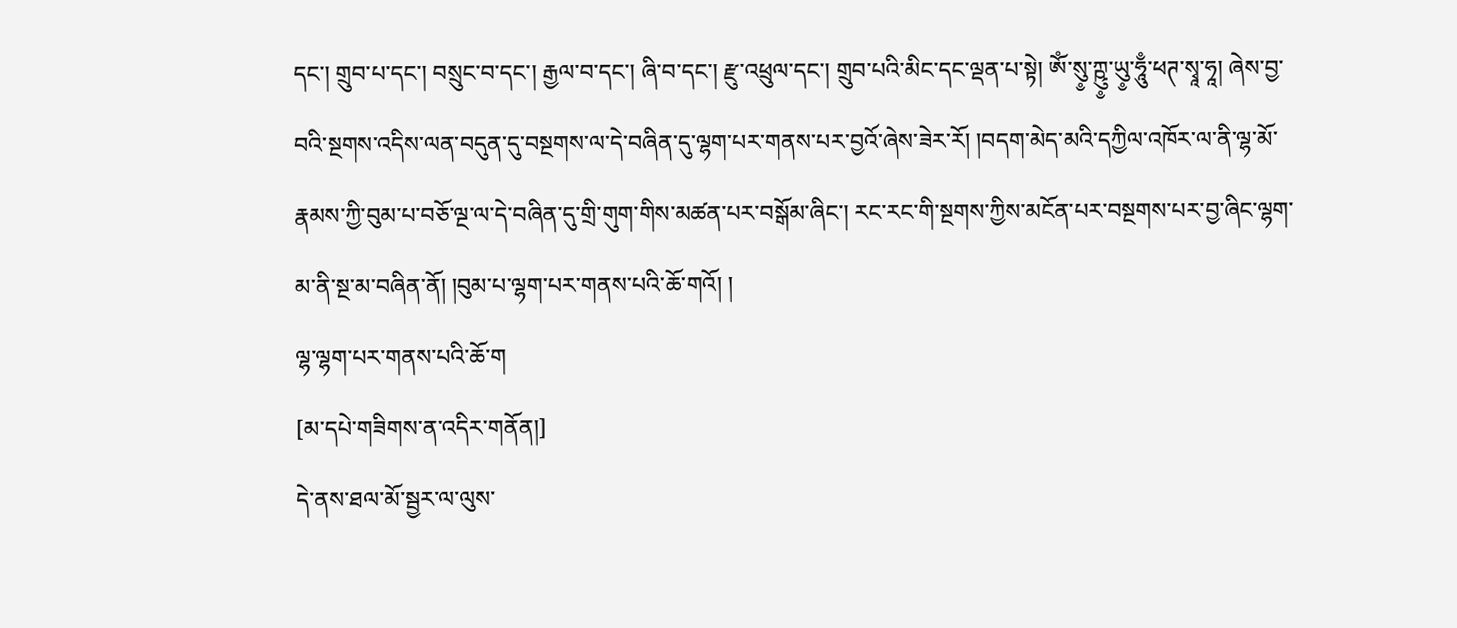དང་། གྲུབ་པ་དང་། བསྲུང་བ་དང་། རྒྱལ་བ་དང་། ཞི་བ་དང་། རྫུ་འཕྲུལ་དང་། གྲུབ་པའི་མིང་དང་ལྡན་པ་སྟེ། ཨོཾ་སུ༵་ཀྵུ༵་ཡུ༵་ཧཱུྃ་ཕཊ་སྭཱ་ཧཱ། ཞེས་བྱ་བའི་སྔགས་འདིས་ལན་བདུན་དུ་བསྔགས་ལ་དེ་བཞིན་དུ་ལྷག་པར་གནས་པར་བྱའོ་ཞེས་ཟེར་རོ། །བདག་མེད་མའི་དཀྱིལ་འཁོར་ལ་ནི་ལྷ་མོ་རྣམས་ཀྱི་བུམ་པ་བཅོ་ལྔ་ལ་དེ་བཞིན་དུ་གྲི་གུག་གིས་མཚན་པར་བསྒོམ་ཞིང་། རང་རང་གི་སྔགས་ཀྱིས་མངོན་པར་བསྔགས་པར་བྱ་ཞིང་ལྷག་མ་ནི་སྔ་མ་བཞིན་ནོ། །བུམ་པ་ལྷག་པར་གནས་པའི་ཆོ་གའོ། །
ལྷ་ལྷག་པར་གནས་པའི་ཆོ་ག
[མ་དཔེ་གཟིགས་ན་འདིར་གནོན།]
དེ་ནས་ཐལ་མོ་སྦྱར་ལ་ལུས་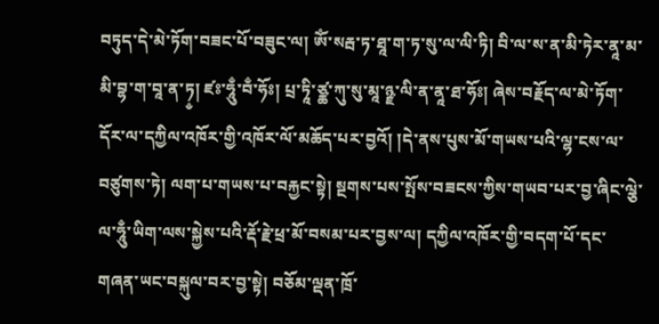བཏུད་དེ་མེ་ཏོག་བཟང་པོ་བཟུང་ལ། ཨོཾ་སརྦ་ཏ་ཐཱ་ག་ཏ་སུ་ལ་ལི་ཏི། བི་ལ་ས་ན་མི་ཏེར་ནཱ་མ་མི་བྷ་ག་བཱ་ན་ཏ༵། ཛཿ་ཧཱུྃ་བྃ་ཧོཿ། པྲ་ཏཱི་ཙྪ་ཀུ་སུ་མཱ་ཉྫ་ལི་ན་ནཱ་ཐ་ཧོཿ། ཞེས་བརྗོད་ལ་མེ་ཏོག་དོར་ལ་དཀྱིལ་འཁོར་གྱི་འཁོར་ལོ་མཆོད་པར་བྱའོ། །དེ་ནས་པུས་མོ་གཡས་པའི་ལྷ་ངས་ལ་བཙུགས་ཏེ། ལག་པ་གཡས་པ་བརྐྱང་སྟེ། སྔགས་པས་སྤོས་བཟངས་ཀྱིས་གཡབ་པར་བྱ་ཞིང་ལྕེ་ལ་ཧཱུྃ་ཡིག་ལས་སྐྱེས་པའི་རྡོ་རྗེ་ཕྲ་མོ་བསམ་པར་བྱས་ལ། དཀྱིལ་འཁོར་གྱི་བདག་པོ་དང་གཞན་ཡང་བསྐུལ་བར་བྱ་སྟེ། བཅོམ་ལྡན་ཁྲོ་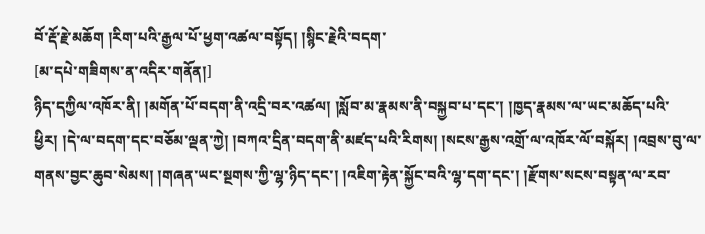བོ་རྡོ་རྗེ་མཆོག །རིག་པའི་རྒྱལ་པོ་ཕྱག་འཚལ་བསྟོད། །སྙིང་རྗེའི་བདག་
[མ་དཔེ་གཟིགས་ན་འདིར་གནོན།]
ཉིད་དཀྱིལ་འཁོར་ནི། །མགོན་པོ་བདག་ནི་འདྲི་བར་འཚལ། །སློབ་མ་རྣམས་ནི་བསྐྱབ་པ་དང་། །ཁྱད་རྣམས་ལ་ཡང་མཆོད་པའི་ཕྱིར། །དེ་ལ་བདག་དང་བཅོམ་ལྡན་ཀྱེ། །བཀའ་དྲིན་བདག་ནི་མཛད་པའི་རིགས། །སངས་རྒྱས་འགྲོ་ལ་འཁོར་ལོ་བསྐོར། །འབྲས་བུ་ལ་གནས་བྱང་ཆུབ་སེམས། །གཞན་ཡང་སྔགས་ཀྱི་ལྷ་ཉིད་དང་། །འཇིག་རྟེན་སྐྱོང་བའི་ལྷ་དག་དང་། །རྫོགས་སངས་བསྟན་ལ་རབ་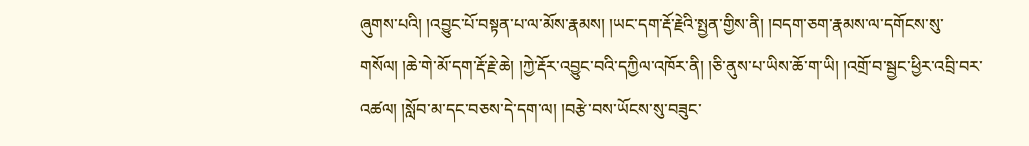ཞུགས་པའི། །འབྱུང་པོ་བསྟན་པ་ལ་མོས་རྣམས། །ཡང་དག་རྡོ་རྗེའི་སྤྱན་གྱིས་ནི། །བདག་ཅག་རྣམས་ལ་དགོངས་སུ་གསོལ། །ཆེ་གེ་མོ་དག་རྡོ་རྗེ་ཆེ། །ཀྱེ་རྡོར་འབྱུང་བའི་དཀྱིལ་འཁོར་ནི། །ཅི་ནུས་པ་ཡིས་ཆོ་ག་ཡི། །འགྲོ་བ་སྦྱང་ཕྱིར་འབྲི་བར་འཚལ། །སློབ་མ་དང་བཅས་དེ་དག་ལ། །བརྩེ་བས་ཡོངས་སུ་བཟུང་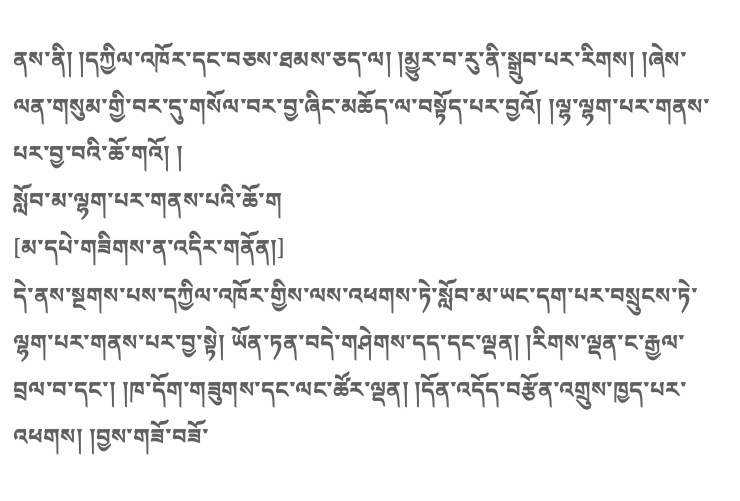ནས་ནི། །དཀྱིལ་འཁོར་དང་བཅས་ཐམས་ཅད་ལ། །མྱུར་བ་རུ་ནི་སྒྲུབ་པར་རིགས། །ཞེས་ལན་གསུམ་གྱི་བར་དུ་གསོལ་བར་བྱ་ཞིང་མཆོད་ལ་བསྟོད་པར་བྱའོ། །ལྷ་ལྷག་པར་གནས་པར་བྱ་བའི་ཆོ་གའོ། །
སློབ་མ་ལྷག་པར་གནས་པའི་ཆོ་ག
[མ་དཔེ་གཟིགས་ན་འདིར་གནོན།]
དེ་ནས་སྔགས་པས་དཀྱིལ་འཁོར་གྱིས་ལས་འཕགས་ཏེ་སློབ་མ་ཡང་དག་པར་བསྲུངས་ཏེ་ལྷག་པར་གནས་པར་བྱ་སྟེ། ཡོན་ཏན་བདེ་གཤེགས་དད་དང་ལྡན། །རིགས་ལྡན་ང་རྒྱལ་བྲལ་བ་དང་། །ཁ་དོག་གཟུགས་དང་ལང་ཚོར་ལྡན། །དོན་འདོད་བརྩོན་འགྲུས་ཁྱད་པར་འཕགས། །བྱས་གཟོ་བཟོ་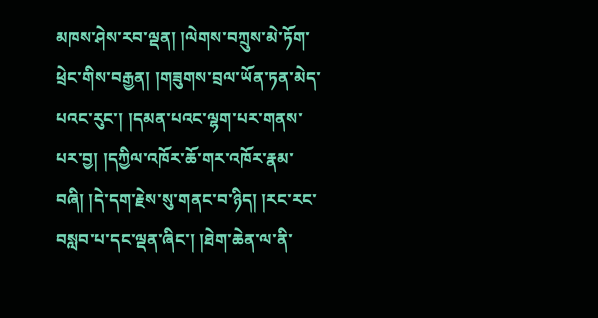མཁས་ཤེས་རབ་ལྡན། །ལེགས་བཀྲུས་མེ་ཏོག་ཕྲེང་གིས་བརྒྱན། །གཟུགས་བྲལ་ཡོན་ཏན་མེད་པའང་རུང་། །དམན་པའང་ལྷག་པར་གནས་པར་བྱ། །དཀྱིལ་འཁོར་ཆོ་གར་འཁོར་རྣམ་བཞི། །དེ་དག་རྗེས་སུ་གནང་བ་ཉིད། །རང་རང་བསླབ་པ་དང་ལྡན་ཞིང་། །ཐེག་ཆེན་ལ་ནི་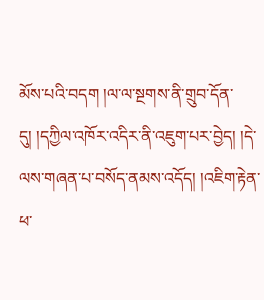མོས་པའི་བདག །ལ་ལ་སྔགས་ནི་གྲུབ་དོན་དུ། །དཀྱིལ་འཁོར་འདིར་ནི་འཇུག་པར་བྱེད། །དེ་ལས་གཞན་པ་བསོད་ནམས་འདོད། །འཇིག་རྟེན་ཕ་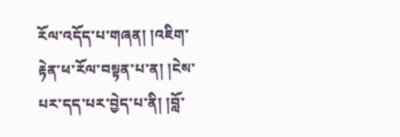རོལ་འདོད་པ་གཞན། །འཇིག་རྟེན་ཕ་རོལ་བསྟན་པ་ན། །ངེས་པར་དད་པར་བྱེད་པ་ནི། །བློ་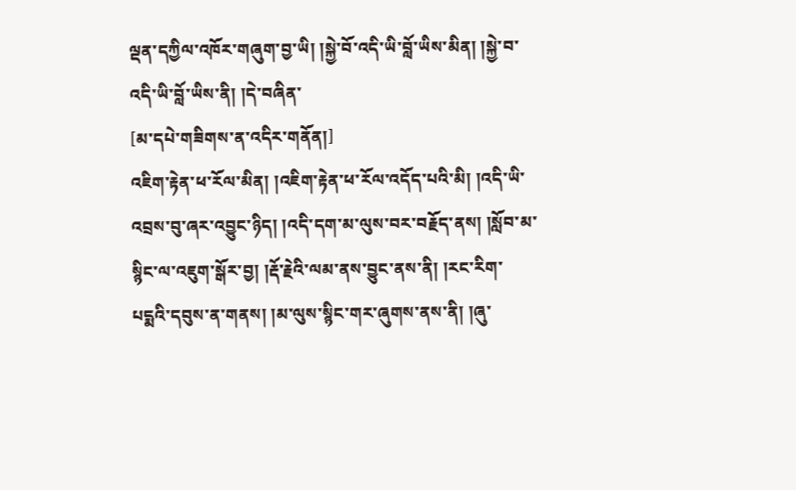ལྡན་དཀྱིལ་འཁོར་གཞུག་བྱ་ཡི། །སྐྱེ་བོ་འདི་ཡི་བློ་ཡིས་མིན། །སྐྱེ་བ་འདི་ཡི་བློ་ཡིས་ནི། །དེ་བཞིན་
[མ་དཔེ་གཟིགས་ན་འདིར་གནོན།]
འཇིག་རྟེན་ཕ་རོལ་མིན། །འཇིག་རྟེན་ཕ་རོལ་འདོད་པའི་མི། །འདི་ཡི་འབྲས་བུ་ཞར་འབྱུང་ཉིད། །འདི་དག་མ་ལུས་བར་བརྗོད་ནས། །སློབ་མ་སྙིང་ལ་འཇུག་སྒོར་བྱ། །རྡོ་རྗེའི་ལམ་ནས་བྱུང་ནས་ནི། །རང་རིག་པདྨའི་དབུས་ན་གནས། །མ་ལུས་སྙིང་གར་ཞུགས་ནས་ནི། །ཞུ་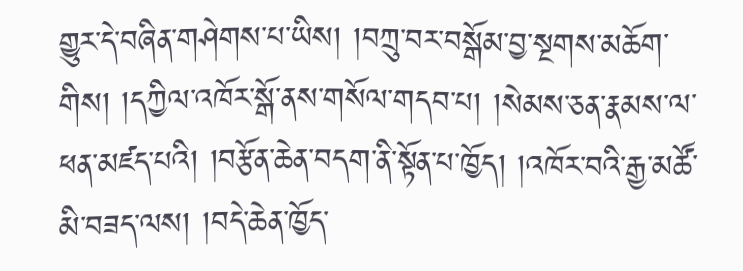གྱུར་དེ་བཞིན་གཤེགས་པ་ཡིས། །བཀྲུ་བར་བསྒོམ་བྱ་སྔགས་མཆོག་གིས། །དཀྱིལ་འཁོར་སྒོ་ནས་གསོལ་གདབ་པ། །སེམས་ཅན་རྣམས་ལ་ཕན་མཛད་པའི། །བརྩོན་ཆེན་བདག་ནི་སྟོན་པ་ཁྱོད། །འཁོར་བའི་རྒྱ་མཚོ་མི་བཟད་ལས། །བདེ་ཆེན་ཁྱོད་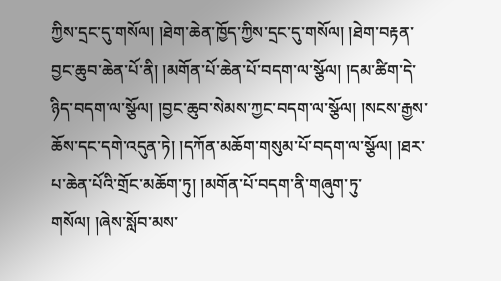ཀྱིས་དྲང་དུ་གསོལ། །ཐེག་ཆེན་ཁྱོད་ཀྱིས་དྲང་དུ་གསོལ། །ཐེག་བརྟན་བྱང་ཆུབ་ཆེན་པོ་ནི། །མགོན་པོ་ཆེན་པོ་བདག་ལ་སྩོལ། །དམ་ཚིག་དེ་ཉིད་བདག་ལ་སྩོལ། །བྱང་ཆུབ་སེམས་ཀྱང་བདག་ལ་སྩོལ། །སངས་རྒྱས་ཆོས་དང་དགེ་འདུན་ཏེ། །དཀོན་མཆོག་གསུམ་པོ་བདག་ལ་སྩོལ། །ཐར་པ་ཆེན་པོའི་གྲོང་མཆོག་ཏུ། །མགོན་པོ་བདག་ནི་གཞུག་ཏུ་གསོལ། །ཞེས་སློབ་མས་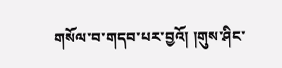གསོལ་བ་གདབ་པར་བྱའོ། །གུས་ཤིང་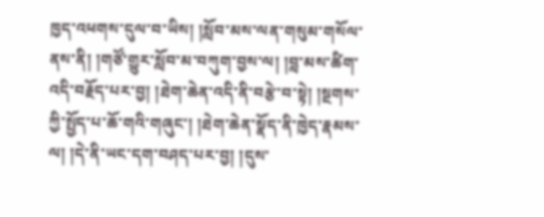ཁྱད་འཕགས་དུལ་བ་ཡིས། །སློབ་མས་ལན་གསུམ་གསོལ་ནས་ནི། །གཙོ་གྱུར་སློབ་མ་བཀུག་བྱས་ལ། །བླ་མས་ཚིག་འདི་བརྗོད་པར་བྱ། །ཐེག་ཆེན་འདི་ནི་བརྩེ་བ་སྟེ། །སྔགས་ཀྱི་སྤྱོད་པ་ཆོ་གའི་གཞུང་། །ཐེག་ཆེན་སྣོད་ནི་ཁྱེད་རྣམས་ལ། །དེ་ནི་ཡང་དག་བཤད་པར་བྱ། །དུས་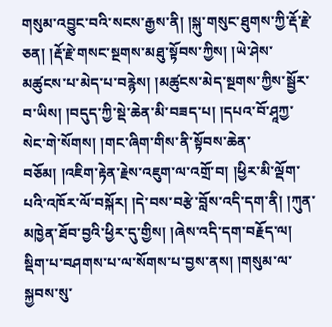གསུམ་འབྱུང་བའི་སངས་རྒྱས་ནི། །སྐུ་གསུང་ཐུགས་ཀྱི་རྡོ་རྗེ་ཅན། །རྡོ་རྗེ་གསང་སྔགས་མཐུ་སྟོབས་ཀྱིས། །ཡེ་ཤེས་མཚུངས་པ་མེད་པ་བརྙེས། །མཚུངས་མེད་སྔགས་ཀྱིས་སྦྱོར་བ་ཡིས། །བདུད་ཀྱི་སྡེ་ཆེན་མི་བཟད་པ། །དཔའ་བོ་ཤཱཀྱ་སེང་གེ་སོགས། །གང་ཞིག་གིས་ནི་སྟོབས་ཆེན་བཅོམ། །འཇིག་རྟེན་རྗེས་འཇུག་ལ་འགྲོ་བ། །ཕྱིར་མི་ལྡོག་པའི་འཁོར་ལོ་བསྐོར། །དེ་བས་བརྩེ་བློས་འདི་དག་ནི། །ཀུན་མཁྱེན་ཐོབ་བྱའི་ཕྱིར་དུ་གྱིས། །ཞེས་འདི་དག་བརྗོད་ལ། སྡིག་པ་བཤགས་པ་ལ་སོགས་པ་བྱས་ནས། །གསུམ་ལ་སྐྱབས་སུ་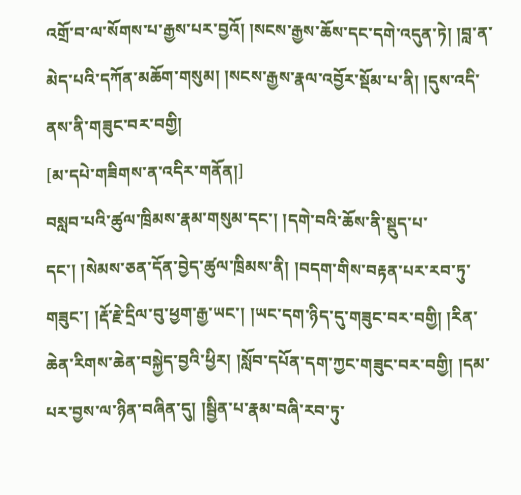འགྲོ་བ་ལ་སོགས་པ་རྒྱས་པར་བྱའོ། །སངས་རྒྱས་ཆོས་དང་དགེ་འདུན་ཏེ། །བླ་ན་མེད་པའི་དཀོན་མཆོག་གསུམ། །སངས་རྒྱས་རྣལ་འབྱོར་སྡོམ་པ་ནི། །དུས་འདི་ནས་ནི་གཟུང་བར་བགྱི།
[མ་དཔེ་གཟིགས་ན་འདིར་གནོན།]
བསླབ་པའི་ཚུལ་ཁྲིམས་རྣམ་གསུམ་དང་། །དགེ་བའི་ཆོས་ནི་སྡུད་པ་དང་། །སེམས་ཅན་དོན་བྱེད་ཚུལ་ཁྲིམས་ནི། །བདག་གིས་བརྟན་པར་རབ་ཏུ་གཟུང་། །རྡོ་རྗེ་དྲིལ་བུ་ཕྱག་རྒྱ་ཡང་། །ཡང་དག་ཉིད་དུ་གཟུང་བར་བགྱི། །རིན་ཆེན་རིགས་ཆེན་བསྐྱེད་བྱའི་ཕྱིར། །སློབ་དཔོན་དག་ཀྱང་གཟུང་བར་བགྱི། །དམ་པར་བྱས་ལ་ཉིན་བཞིན་དུ། །སྦྱིན་པ་རྣམ་བཞི་རབ་ཏུ་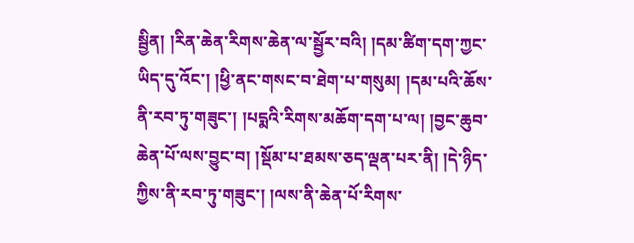སྦྱིན། །རིན་ཆེན་རིགས་ཆེན་ལ་སྦྱོར་བའི། །དམ་ཚིག་དག་ཀྱང་ཡིད་དུ་འོང་། །ཕྱི་ནང་གསང་བ་ཐེག་པ་གསུམ། །དམ་པའི་ཆོས་ནི་རབ་ཏུ་གཟུང་། །པདྨའི་རིགས་མཆོག་དག་པ་ལ། །བྱང་ཆུབ་ཆེན་པོ་ལས་བྱུང་བ། །སྡོམ་པ་ཐམས་ཅད་ལྡན་པར་ནི། །དེ་ཉིད་ཀྱིས་ནི་རབ་ཏུ་གཟུང་། །ལས་ནི་ཆེན་པོ་རིགས་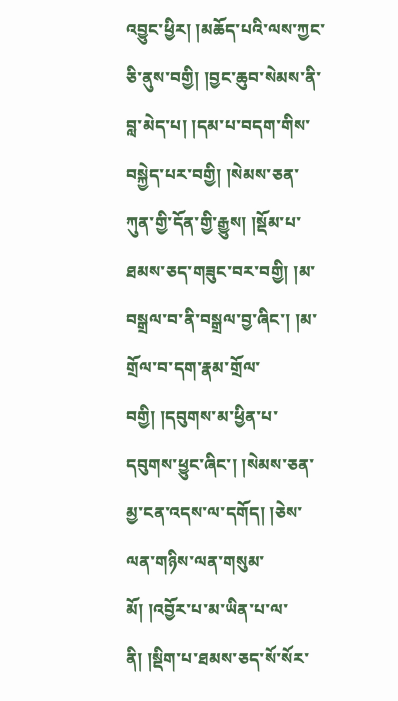འབྱུང་ཕྱིར། །མཆོད་པའི་ལས་ཀྱང་ཅི་ནུས་བགྱི། །བྱང་ཆུབ་སེམས་ནི་བླ་མེད་པ། །དམ་པ་བདག་གིས་བསྐྱེད་པར་བགྱི། །སེམས་ཅན་ཀུན་གྱི་དོན་གྱི་རྒྱུས། །སྡོམ་པ་ཐམས་ཅད་གཟུང་བར་བགྱི། །མ་བསྒྲལ་བ་ནི་བསྒྲལ་བྱ་ཞིང་། །མ་གྲོལ་བ་དག་རྣམ་གྲོལ་བགྱི། །དབུགས་མ་ཕྱིན་པ་དབུགས་ཕྱུང་ཞིང་། །སེམས་ཅན་མྱ་ངན་འདས་ལ་དགོད། །ཅེས་ལན་གཉིས་ལན་གསུམ་མོ། །འབྱོར་པ་མ་ཡིན་པ་ལ་ནི། །སྡིག་པ་ཐམས་ཅད་སོ་སོར་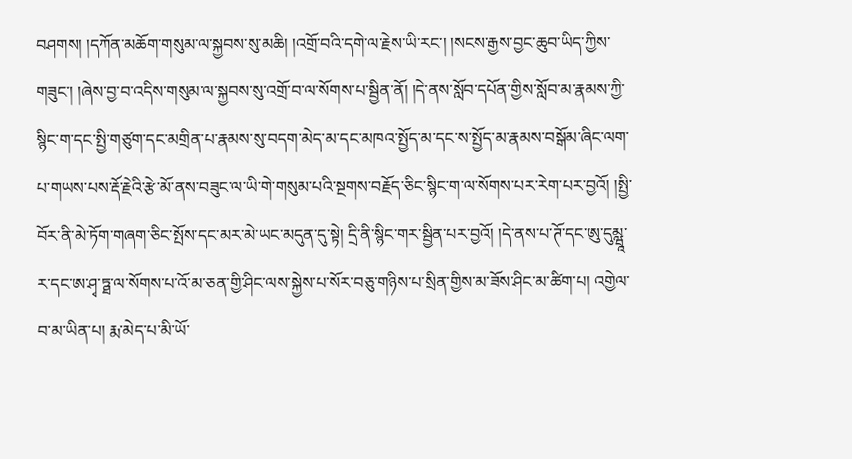བཤགས། །དཀོན་མཆོག་གསུམ་ལ་སྐྱབས་སུ་མཆི། །འགྲོ་བའི་དགེ་ལ་རྗེས་ཡི་རང་། །སངས་རྒྱས་བྱང་ཆུབ་ཡིད་ཀྱིས་གཟུང་། །ཞེས་བྱ་བ་འདིས་གསུམ་ལ་སྐྱབས་སུ་འགྲོ་བ་ལ་སོགས་པ་སྦྱིན་ནོ། །དེ་ནས་སློབ་དཔོན་གྱིས་སློབ་མ་རྣམས་ཀྱི་སྙིང་ག་དང་སྤྱི་གཙུག་དང་མགྲིན་པ་རྣམས་སུ་བདག་མེད་མ་དང་མཁའ་སྤྱོད་མ་དང་ས་སྤྱོད་མ་རྣམས་བསྒོམ་ཞིང་ལག་པ་གཡས་པས་རྡོ་རྗེའི་རྩེ་མོ་ནས་བཟུང་ལ་ཡི་གེ་གསུམ་པའི་སྔགས་བརྗོད་ཅིང་སྙིང་ག་ལ་སོགས་པར་རེག་པར་བྱའོ། །སྤྱི་བོར་ནི་མེ་ཏོག་གཞག་ཅིང་སྤོས་དང་མར་མེ་ཡང་མདུན་དུ་སྟེ། དྲི་ནི་སྙིང་གར་སྦྱིན་པར་བྱའོ། །དེ་ནས་པ་ཊོ་དང་ཨུ་དུམྺཱ་ར་དང་ཨ་ཤྭ་ཏྠ་ལ་སོགས་པ་འོ་མ་ཅན་གྱི་ཤིང་ལས་སྐྱེས་པ་སོར་བཅུ་གཉིས་པ་སྲིན་གྱིས་མ་ཟོས་ཤིང་མ་ཚིག་པ། འགྱེལ་བ་མ་ཡིན་པ། རྨ་མེད་པ་མི་ཡོ་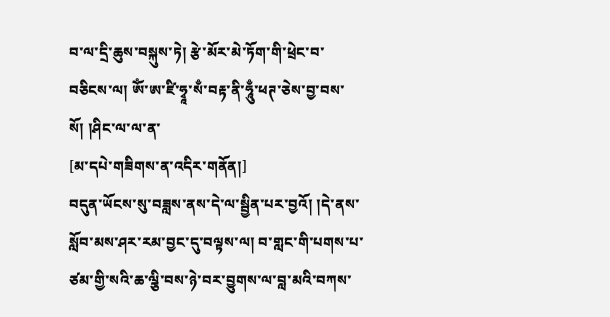བ་ལ་དྲི་ཆུས་བསྐུས་ཏེ། རྩེ་མོར་མེ་ཏོག་གི་ཕྲེང་བ་བཅིངས་ལ། ཨོཾ་ཨ་ཛི་ཧྭཱ་སྃ་བརྟ་ནི་ཧཱུྃ་ཕཊ་ཅེས་བྱ་བས་སོ། །ཤིང་ལ་ལ་ན་
[མ་དཔེ་གཟིགས་ན་འདིར་གནོན།]
བདུན་ཡོངས་སུ་བཟླས་ནས་དེ་ལ་སྦྱིན་པར་བྱའོ། །དེ་ནས་སློབ་མས་ཤར་རམ་བྱང་དུ་བལྟས་ལ། བ་གླང་གི་པགས་པ་ཙམ་གྱི་སའི་ཆ་ལྕི་བས་ཉེ་བར་བྱུགས་ལ་བླ་མའི་བཀས་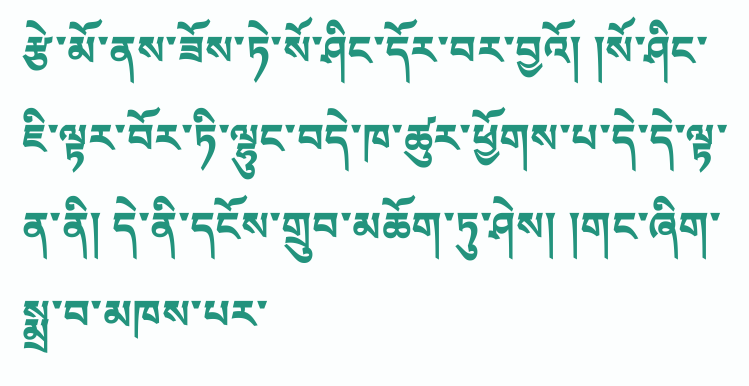རྩེ་མོ་ནས་ཟོས་ཏེ་སོ་ཤིང་དོར་བར་བྱའོ། །སོ་ཤིང་ཇི་ལྟར་བོར་ཏི་ལྷུང་བདེ་ཁ་ཚུར་ཕྱོགས་པ་དེ་དེ་ལྟ་ན་ནི། དེ་ནི་དངོས་གྲུབ་མཆོག་ཏུ་ཤེས། །གང་ཞིག་སྨྲ་བ་མཁས་པར་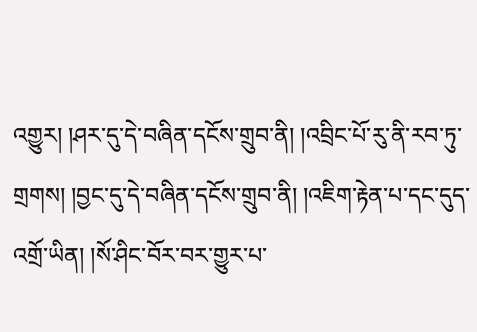འགྱུར། །ཤར་དུ་དེ་བཞིན་དངོས་གྲུབ་ནི། །འབྲིང་པོ་རུ་ནི་རབ་ཏུ་གྲགས། །བྱང་དུ་དེ་བཞིན་དངོས་གྲུབ་ནི། །འཇིག་རྟེན་པ་དང་དུད་འགྲོ་ཡིན། །སོ་ཤིང་བོར་བར་གྱུར་པ་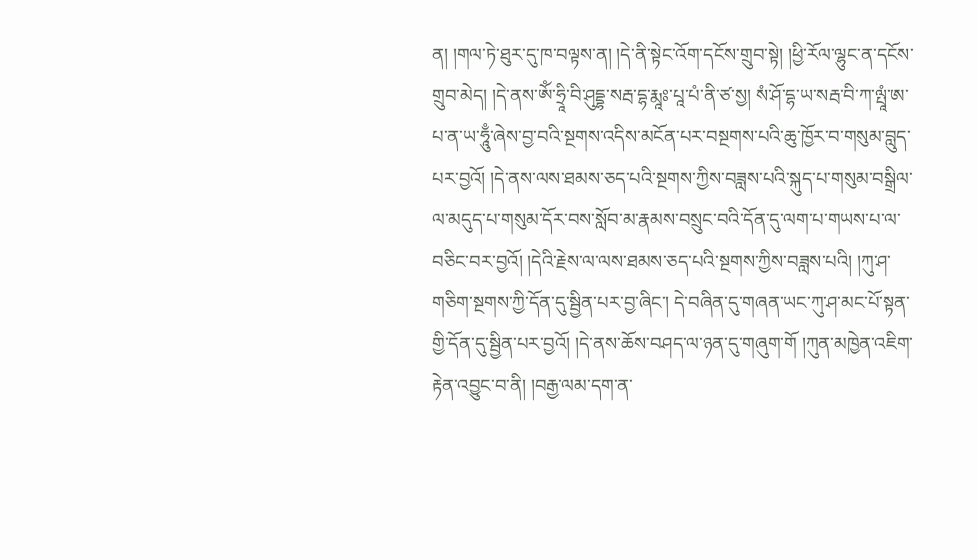ན། །གལ་ཏེ་ཐུར་དུ་ཁ་བལྟས་ན། །དེ་ནི་སྟེང་འོག་དངོས་གྲུབ་སྟེ། །ཕྱི་རོལ་ལྷུང་ན་དངོས་གྲུབ་མེད། །དེ་ནས་ཨོཾ་ཧྲཱི་བི་ཤུདྡྷ་སརྦ་དྷ་རྨཱཿ་པཱ་པཾ་ནི་ཙ་སྱ། སཾ་ཤོ་དྷ་ཡ་སརྦ་བི་ཀ་ལྤཱཾ་ཨ་པ་ན་ཡ་ཧཱུྃ་ཞེས་བྱ་བའི་སྔགས་འདིས་མངོན་པར་བསྔགས་པའི་ཆུ་ཁྱོར་བ་གསུམ་བླུད་པར་བྱའོ། །དེ་ནས་ལས་ཐམས་ཅད་པའི་སྔགས་ཀྱིས་བཟླས་པའི་སྐུད་པ་གསུམ་བསྒྲིལ་ལ་མདུད་པ་གསུམ་དོར་བས་སློབ་མ་རྣམས་བསྲུང་བའི་དོན་དུ་ལག་པ་གཡས་པ་ལ་བཅིང་བར་བྱའོ། །དེའི་རྗེས་ལ་ལས་ཐམས་ཅད་པའི་སྔགས་ཀྱིས་བཟླས་པའི། །ཀུ་ཤ་གཅིག་སྔགས་ཀྱི་དོན་དུ་སྦྱིན་པར་བྱ་ཞིང་། དེ་བཞིན་དུ་གཞན་ཡང་ཀུ་ཤ་མང་པོ་སྟན་གྱི་དོན་དུ་སྦྱིན་པར་བྱའོ། །དེ་ནས་ཆོས་བཤད་ལ་ཉན་དུ་གཞུག་གོ །ཀུན་མཁྱེན་འཇིག་རྟེན་འབྱུང་བ་ནི། །བརྒྱ་ལམ་དག་ན་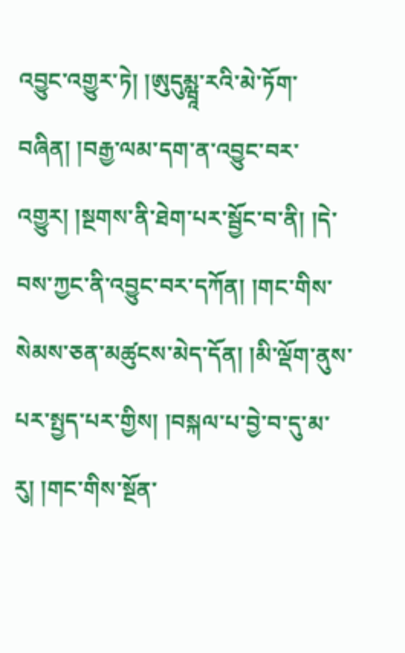འབྱུང་འགྱུར་ཏེ། །ཨུདུམྺཱ་རའི་མེ་ཏོག་བཞིན། །བརྒྱ་ལམ་དག་ན་འབྱུང་བར་འགྱུར། །སྔགས་ནི་ཐེག་པར་སྦྱོང་བ་ནི། །དེ་བས་ཀྱང་ནི་འབྱུང་བར་དཀོན། །གང་གིས་སེམས་ཅན་མཚུངས་མེད་དོན། །མི་ལྡོག་ནུས་པར་སྤྱད་པར་གྱིས། །བསྐལ་པ་བྱེ་བ་དུ་མ་རུ། །གང་གིས་སྔོན་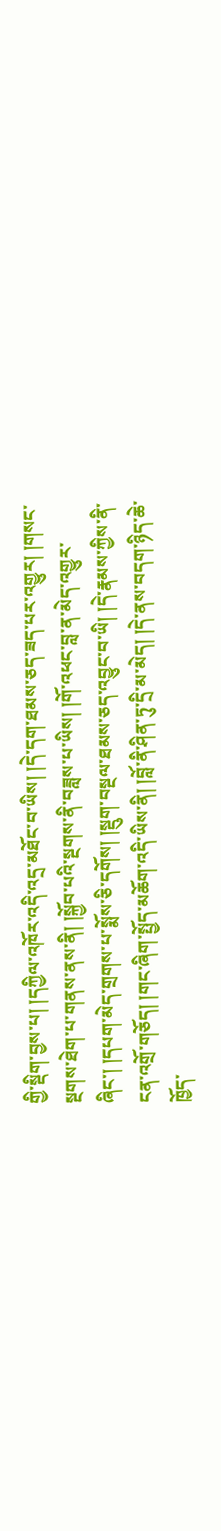གྱི་སྡིག་བྱས་པ། །དཀྱིལ་འཁོར་འདི་འདྲ་མཐོང་བ་ཡིས། །དེ་དག་ཐམས་ཅད་ཟད་པར་འགྱུར། །གསང་སྔགས་ཐེག་པ་གནས་ནས་ནི། །སྐྱོབ་པའི་སྔགས་ནི་བཟླས་པ་ཡིས། །གོ་འཕང་བླ་ན་མེད་འགྱུར་ཞིང་། །དཔག་མེད་གྲགས་པ་སྨོས་ཅི་དགོས། །སྡུག་བསྔལ་ཐམས་ཅད་འབྱུང་བ་ཡི། །དེ་རྣམས་ཀྱིས་ནི་ངན་འགྲོ་གཅོད། །གང་ཞིག་སྤྱོད་མཆོག་འདི་ཡིས་ནི། །བློ་ནི་ཤིན་ཏུ་དྲི་མ་མེད། །དེ་ནས་བདག་ཉིད་ཆེ་ཁྱོད་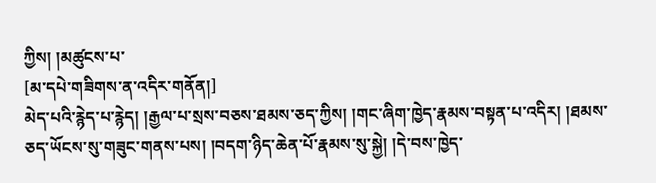ཀྱིས། །མཚུངས་པ་
[མ་དཔེ་གཟིགས་ན་འདིར་གནོན།]
མེད་པའི་རྙེད་པ་རྙེད། །རྒྱལ་པ་སྲས་བཅས་ཐམས་ཅད་ཀྱིས། །གང་ཞིག་ཁྱེད་རྣམས་བསྟན་པ་འདིར། །ཐམས་ཅད་ཡོངས་སུ་གཟུང་གནས་པས། །བདག་ཉིད་ཆེན་པོ་རྣམས་སུ་སྐྱེ། །དེ་བས་ཁྱེད་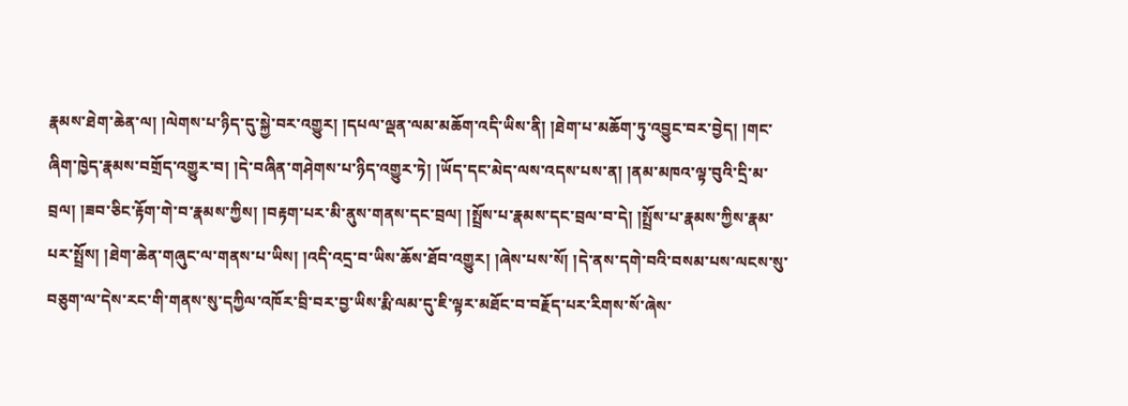རྣམས་ཐེག་ཆེན་ལ། །ལེགས་པ་ཉིད་དུ་སྐྱེ་བར་འགྱུར། །དཔལ་ལྡན་ལམ་མཆོག་འདི་ཡིས་ནི། །ཐེག་པ་མཆོག་ཏུ་འབྱུང་བར་བྱེད། །གང་ཞིག་ཁྱེད་རྣམས་བགྲོད་འགྱུར་བ། །དེ་བཞིན་གཤེགས་པ་ཉིད་འགྱུར་ཏེ། །ཡོད་དང་མེད་ལས་འདས་པས་ན། །ནམ་མཁའ་ལྟ་བུའི་དྲི་མ་བྲལ། །ཟབ་ཅིང་རྟོག་གེ་བ་རྣམས་ཀྱིས། །བརྟག་པར་མི་ནུས་གནས་དང་བྲལ། །སྤྲོས་པ་རྣམས་དང་བྲལ་བ་དེ། །སྤྲོས་པ་རྣམས་ཀྱིས་རྣམ་པར་སྤྲོས། །ཐེག་ཆེན་གཞུང་ལ་གནས་པ་ཡིས། །འདི་འདྲ་བ་ཡིས་ཆོས་ཐོབ་འགྱུར། །ཞེས་པས་སོ། །དེ་ནས་དགེ་བའི་བསམ་པས་ལངས་སུ་བཅུག་ལ་དེས་རང་གི་གནས་སུ་དཀྱིལ་འཁོར་བྲི་བར་བྱ་ཡིས་རྨི་ལམ་དུ་ཇི་ལྟར་མཐོང་བ་བརྗོད་པར་རིགས་སོ་ཞེས་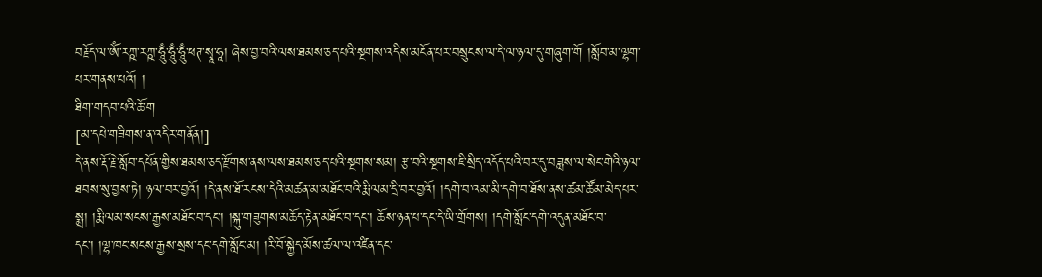བརྗོད་ལ་ཨོཾ་རཀྵ་རཀྵ་ཧཱུྃ་ཧཱུྃ་ཧཱུྃ་ཕཊ་སྭཱ་ཧཱ། ཞེས་བྱ་བའི་ལས་ཐམས་ཅད་པའི་སྔགས་འདིས་མངོན་པར་བསྲུངས་ལ་དེ་ལ་ཉལ་དུ་གཞུག་གོ །སློབ་མ་ལྷག་པར་གནས་པའོ། །
ཐིག་གདབ་པའི་ཆོ་ག
[མ་དཔེ་གཟིགས་ན་འདིར་གནོན།]
དེ་ནས་རྡོ་རྗེ་སློབ་དཔོན་གྱིས་ཐམས་ཅད་རྫོགས་ནས་ལས་ཐམས་ཅད་པའི་སྔགས་སམ། རྩ་བའི་སྔགས་ཇི་སྲིད་འདོད་པའི་བར་དུ་བཟླས་ལ་སེང་གེའི་ཉལ་ཐབས་སུ་བྱས་ཏེ། ཉལ་བར་བྱའོ། །དེ་ནས་ཐོ་རངས་དེའི་མཚན་མ་མཐོང་བའི་རྨི་ལམ་དྲི་བར་བྱའོ། །དགེ་བ་འམ་མི་དགེ་བ་ཐོས་ནས་ཚམ་ཚོམ་མེད་པར་སྨྲ། །རྨི་ལམ་སངས་རྒྱས་མཐོང་བ་དང་། །སྐུ་གཟུགས་མཆོད་རྟེན་མཐོང་བ་དང་། ཆོས་ཉན་པ་དང་དེ་ཡི་གྲོགས། །དགེ་སློང་དགེ་འདུན་མཐོང་བ་དང་། །ལྷ་ཁང་སངས་རྒྱས་སྲས་དང་དགེ་སློང་མ། །རི་བོ་སྐྱེད་མོས་ཚལ་ལ་འཛིན་དང་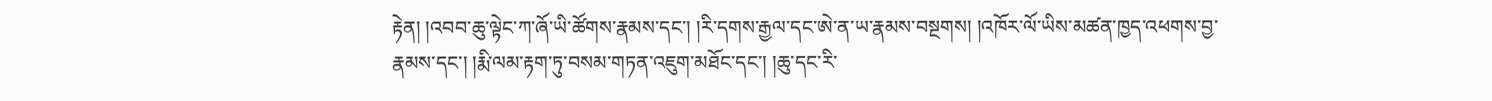རྟེན། །འབབ་ཆུ་ལྟེང་ཀ་ཞོ་ཡི་ཚོགས་རྣམས་དང་། །རི་དགས་རྒྱལ་དང་ཨེ་ན་ཡ་རྣམས་བསྔགས། །འཁོར་ལོ་ཡིས་མཚན་ཁྱད་འཕགས་བྱ་རྣམས་དང་། །རྨི་ལམ་རྟག་ཏུ་བསམ་གཏན་འཇུག་མཐོང་དང་། །ཆུ་དང་རི་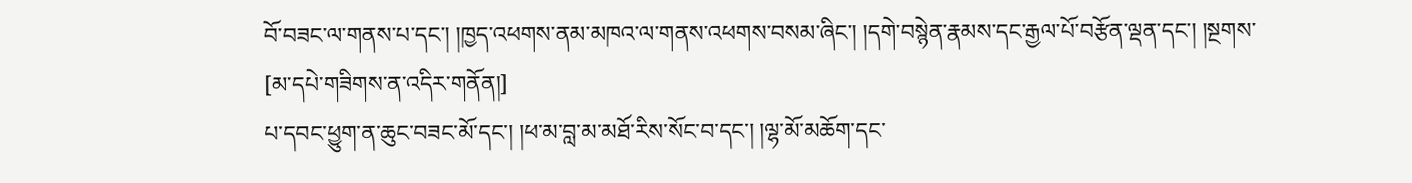བོ་བཟང་ལ་གནས་པ་དང་། །ཁྱད་འཕགས་ནམ་མཁའ་ལ་གནས་འཕགས་བསམ་ཞིང་། །དགེ་བསྙེན་རྣམས་དང་རྒྱལ་པོ་བརྩོན་ལྡན་དང་། །སྔགས་
[མ་དཔེ་གཟིགས་ན་འདིར་གནོན།]
པ་དབང་ཕྱུག་ན་ཆུང་བཟང་མོ་དང་། །ཕ་མ་བླ་མ་མཐོ་རིས་སོང་བ་དང་། །ལྷ་མོ་མཆོག་དང་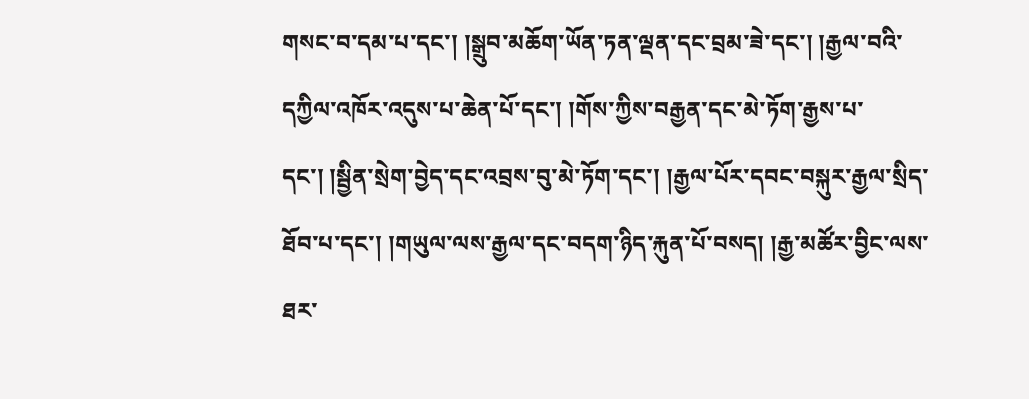གསང་བ་དམ་པ་དང་། །སྒྲུབ་མཆོག་ཡོན་ཏན་ལྡན་དང་བྲམ་ཟེ་དང་། །རྒྱལ་བའི་དཀྱིལ་འཁོར་འདུས་པ་ཆེན་པོ་དང་། །གོས་ཀྱིས་བརྒྱན་དང་མེ་ཏོག་རྒྱས་པ་དང་། །སྦྱིན་སྲེག་བྱེད་དང་འབྲས་བུ་མེ་ཏོག་དང་། །རྒྱལ་པོར་དབང་བསྐུར་རྒྱལ་སྲིད་ཐོབ་པ་དང་། །གཡུལ་ལས་རྒྱལ་དང་བདག་ཉིད་རྐུན་པོ་བསད། །རྒྱ་མཚོར་བྱིང་ལས་ཐར་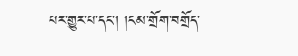པར་གྱུར་པ་དང་། །ངམ་གྲོག་བགྲོད་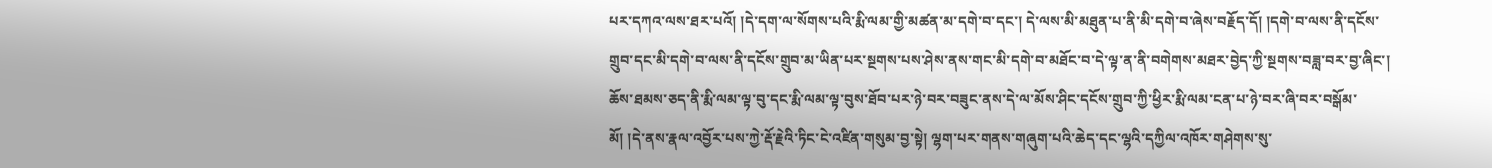པར་དཀའ་ལས་ཐར་པའོ། །དེ་དག་ལ་སོགས་པའི་རྨི་ལམ་གྱི་མཚན་མ་དགེ་བ་དང་། དེ་ལས་མི་མཐུན་པ་ནི་མི་དགེ་བ་ཞེས་བརྗོད་དོ། །དགེ་བ་ལས་ནི་དངོས་གྲུབ་དང་མི་དགེ་བ་ལས་ནི་དངོས་གྲུབ་མ་ཡིན་པར་སྔགས་པས་ཤེས་ནས་གང་མི་དགེ་བ་མཐོང་བ་དེ་ལྟ་ན་ནི་བགེགས་མཐར་བྱེད་ཀྱི་སྔགས་བཟླ་བར་བྱ་ཞིང་། ཆོས་ཐམས་ཅད་ནི་རྨི་ལམ་ལྟ་བུ་དང་རྨི་ལམ་ལྟ་བུས་ཐོབ་པར་ཉེ་བར་བཟུང་ནས་དེ་ལ་མོས་ཤིང་དངོས་གྲུབ་ཀྱི་ཕྱིར་རྨི་ལམ་ངན་པ་ཉེ་བར་ཞི་བར་བསྒོམ་མོ། །དེ་ནས་རྣལ་འབྱོར་པས་ཀྱེ་རྡོ་རྗེའི་ཏིང་ངེ་འཛིན་གསུམ་བྱ་སྟེ། ལྷག་པར་གནས་གཞུག་པའི་ཆེད་དང་ལྷའི་དཀྱིལ་འཁོར་གཤེགས་སུ་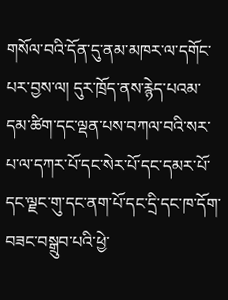གསོལ་བའི་དོན་དུ་ནམ་མཁར་ལ་དགོང་པར་བྱས་ལ། དུར་ཁྲོད་ནས་རྙེད་པའམ་དམ་ཚིག་དང་ལྡན་པས་བཀལ་བའི་སར་པ་ལ་དཀར་པོ་དང་སེར་པོ་དང་དམར་པོ་དང་ལྗང་གུ་དང་ནག་པོ་དང་དྲི་དང་ཁ་དོག་བཟང་བསྒྲུབ་པའི་ཕྱེ་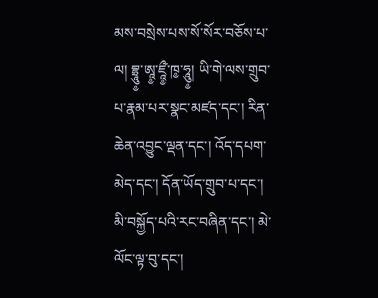མས་བསྲེས་པས་སོ་སོར་བཅོས་པ་ལ། བྷྲཱུ༵་ཨཱ༵་ཛཱྀ༵་ཁ༵་ཧཱུ༵། ཡི་གེ་ལས་གྲུབ་པ་རྣམ་པར་སྣང་མཛད་དང་། རིན་ཆེན་འབྱུང་ལྡན་དང་། འོད་དཔག་མེད་དང་། དོན་ཡོད་གྲུབ་པ་དང་། མི་བསྐྱོད་པའི་རང་བཞིན་དང་། མེ་ལོང་ལྟ་བུ་དང་།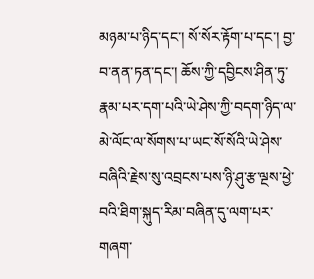མཉམ་པ་ཉིད་དང་། སོ་སོར་རྟོག་པ་དང་། བྱ་བ་ནན་ཏན་དང་། ཆོས་ཀྱི་དབྱིངས་ཤིན་ཏུ་རྣམ་པར་དག་པའི་ཡེ་ཤེས་ཀྱི་བདག་ཉིད་ལ་མེ་ལོང་ལ་སོགས་པ་ཡང་སོ་སོའི་ཡེ་ཤེས་བཞིའི་རྗེས་སུ་འབྲངས་པས་ཉི་ཤུ་རྩ་ལྔས་ཕྱེ་བའི་ཐིག་སྐུད་རིམ་བཞིན་དུ་ལག་པར་གཞག་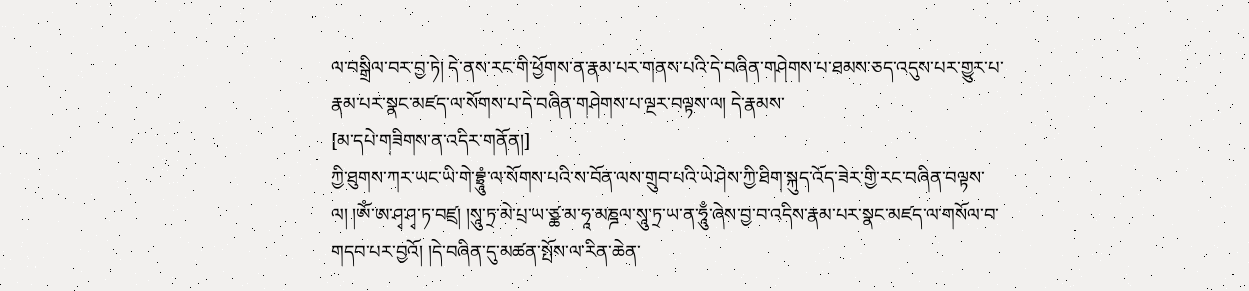ལ་བསྒྲིལ་བར་བྱ་ཏེ། དེ་ནས་རང་གི་ཕྱོགས་ན་རྣམ་པར་གནས་པའི་དེ་བཞིན་གཤེགས་པ་ཐམས་ཅད་འདུས་པར་གྱུར་པ་རྣམ་པར་སྣང་མཛད་ལ་སོགས་པ་དེ་བཞིན་གཤེགས་པ་ལྔར་བལྟས་ལ། དེ་རྣམས་
[མ་དཔེ་གཟིགས་ན་འདིར་གནོན།]
ཀྱི་ཐུགས་ཀར་ཡང་ཡི་གེ་བྷྲཱུཾ་ལ་སོགས་པའི་ས་བོན་ལས་གྲུབ་པའི་ཡེ་ཤེས་ཀྱི་ཐིག་སྐུད་འོད་ཟེར་གྱི་རང་བཞིན་བལྟས་ལ། །ཨོཾ་ཨ་ཤྭ་ཤྭ་ཏ་བཛྲ། །སཱུ་ཏྲ་མེ་པྲ་ཡ་ཙྪ་མ་ཧཱ་མཎྜལ་སཱུ་ཏྲ་ཡ་ན་ཧཱུྃ་ཞེས་བྱ་བ་འདིས་རྣམ་པར་སྣང་མཛད་ལ་གསོལ་བ་གདབ་པར་བྱའོ། །དེ་བཞིན་དུ་མཚན་སྤོས་ལ་རིན་ཆེན་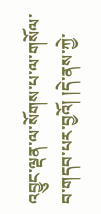འབྱུང་ལྡན་ལ་སོགས་པ་ལ་གསོལ་བ་གདབ་པར་བྱའོ། །དེ་ནས་ཀྱེ་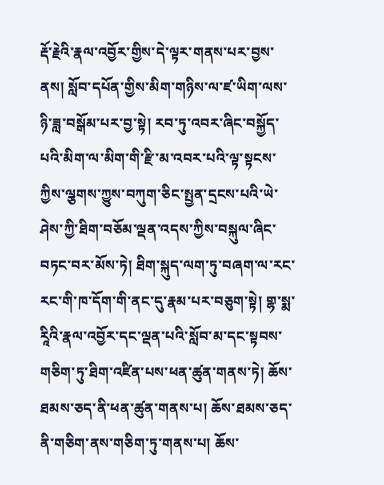རྡོ་རྗེའི་རྣལ་འབྱོར་གྱིས་དེ་ལྟར་གནས་པར་བྱས་ནས། སློབ་དཔོན་གྱིས་མིག་གཉིས་ལ་ཛ་ཡིག་ལས་ཉི་ཟླ་བསྒོམ་པར་བྱ་སྟེ། རབ་ཏུ་འབར་ཞིང་བསྐྱོད་པའི་མིག་ལ་མིག་གི་རྫི་མ་འབར་པའི་ལྟ་སྟངས་ཀྱིས་ལྕགས་ཀྱུས་བཀུག་ཅིང་སྤྱན་དྲངས་པའི་ཡེ་ཤེས་ཀྱི་ཐིག་བཅོམ་ལྡན་འདས་ཀྱིས་བསྐུལ་ཞིང་བཏང་བར་མོས་ཏེ། ཐིག་སྐུད་ལག་ཏུ་བཞག་ལ་རང་རང་གི་ཁ་དོག་གི་ནང་དུ་རྣམ་པར་བཅུག་སྟེ། གྷ་སྨ་རཱིའི་རྣལ་འབྱོར་དང་ལྡན་པའི་སློབ་མ་དང་སྟབས་གཅིག་ཏུ་ཐིག་འཛིན་པས་ཕན་ཚུན་གནས་ཏེ། ཆོས་ཐམས་ཅད་ནི་ཕན་ཚུན་གནས་པ། ཆོས་ཐམས་ཅད་ནི་གཅིག་ནས་གཅིག་ཏུ་གནས་པ། ཆོས་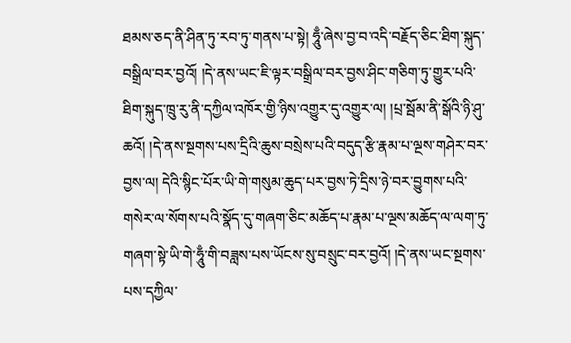ཐམས་ཅད་ནི་ཤིན་ཏུ་རབ་ཏུ་གནས་པ་སྟེ། ཧཱུྃ་ཞེས་བྱ་བ་འདི་བརྗོད་ཅིང་ཐིག་སྐུད་བསྒྲིལ་བར་བྱའོ། །དེ་ནས་ཡང་ཇི་ལྟར་བསྒྲིལ་བར་བྱས་ཤིང་གཅིག་ཏུ་གྱུར་པའི་ཐིག་སྐུད་ཁྲུ་རུ་ནི་དཀྱིལ་འཁོར་གྱི་ཉིས་འགྱུར་དུ་འགྱུར་ལ། །པྲ་སྦོམ་ནི་སྒོའི་ཉི་ཤུ་ཆའོ། །དེ་ནས་སྔགས་པས་དྲིའི་ཆུས་བསྲེས་པའི་བདུད་རྩི་རྣམ་པ་ལྔས་གཤེར་བར་བྱས་ལ། དེའི་སྙིང་པོར་ཡི་གེ་གསུམ་ཆུད་པར་བྱས་ཏེ་དྲིས་ཉེ་བར་བྱུགས་པའི་གསེར་ལ་སོགས་པའི་སྣོད་དུ་གཞག་ཅིང་མཆོད་པ་རྣམ་པ་ལྔས་མཆོད་ལ་ལག་ཏུ་གཞག་སྟེ་ཡི་གེ་ཧཱུྃ་གི་བཟླས་པས་ཡོངས་སུ་བསྲུང་བར་བྱའོ། །དེ་ནས་ཡང་སྔགས་པས་དཀྱིལ་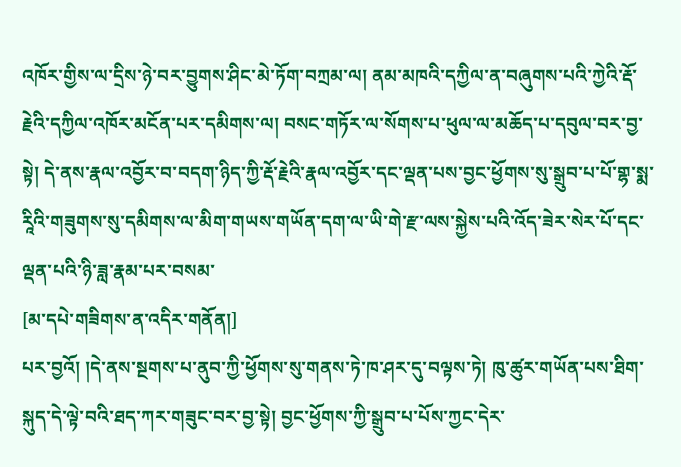འཁོར་གྱིས་ལ་དྲིས་ཉེ་བར་བྱུགས་ཤིང་མེ་ཏོག་བཀྲམ་ལ། ནམ་མཁའི་དཀྱིལ་ན་བཞུགས་པའི་ཀྱེའི་རྡོ་རྗེའི་དཀྱིལ་འཁོར་མངོན་པར་དམིགས་ལ། བསང་གཏོར་ལ་སོགས་པ་ཕུལ་ལ་མཆོད་པ་དབུལ་བར་བྱ་སྟེ། དེ་ནས་རྣལ་འབྱོར་བ་བདག་ཉིད་ཀྱི་རྡོ་རྗེའི་རྣལ་འབྱོར་དང་ལྡན་པས་བྱང་ཕྱོགས་སུ་སྒྲུབ་པ་པོ་གྷ་སྨ་རཱིའི་གཟུགས་སུ་དམིགས་ལ་མིག་གཡས་གཡོན་དག་ལ་ཡི་གེ་རྫ་ལས་སྐྱེས་པའི་འོད་ཟེར་སེར་པོ་དང་ལྡན་པའི་ཉི་ཟླ་རྣམ་པར་བསམ་
[མ་དཔེ་གཟིགས་ན་འདིར་གནོན།]
པར་བྱའོ། །དེ་ནས་སྔགས་པ་ནུབ་ཀྱི་ཕྱོགས་སུ་གནས་ཏེ་ཁ་ཤར་དུ་བལྟས་ཏེ། ཁུ་ཚུར་གཡོན་པས་ཐིག་སྐུད་དེ་ལྟེ་བའི་ཐད་ཀར་གཟུང་བར་བྱ་སྟེ། བྱང་ཕྱོགས་ཀྱི་སྒྲུབ་པ་པོས་ཀྱང་དེར་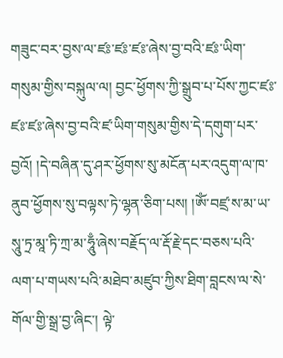གཟུང་བར་བྱས་ལ་ཛཿ་ཛཿ་ཛཿ་ཞེས་བྱ་བའི་ཛཿ་ཡིག་གསུམ་གྱིས་བསྐུལ་ལ། བྱང་ཕྱོགས་ཀྱི་སྒྲུབ་པ་པོས་ཀྱང་ཛཿ་ཛཿ་ཛཿ་ཞེས་བྱ་བའི་ཛ་ཡིག་གསུམ་གྱིས་དེ་དགུག་པར་བྱའོ། །དེ་བཞིན་དུ་ཤར་ཕྱོགས་སུ་མངོན་པར་འདུག་ལ་ཁ་ནུབ་ཕྱོགས་སུ་བལྟས་ཏེ་ལྷན་ཅིག་པས། །ཨོཾ་བཛྲ་ས་མ་ཡ་སཱུ་ཏྲ་མཱ་ཏི་ཀྲ་མ་ཧཱུྃ་ཞེས་བརྗོད་ལ་རྡོ་རྗེ་དང་བཅས་པའི་ལག་པ་གཡས་པའི་མཐེབ་མཛུབ་ཀྱིས་ཐིག་བླངས་ལ་སེ་གོལ་གྱི་སྒྲ་བྱ་ཞིང་། ལྟེ་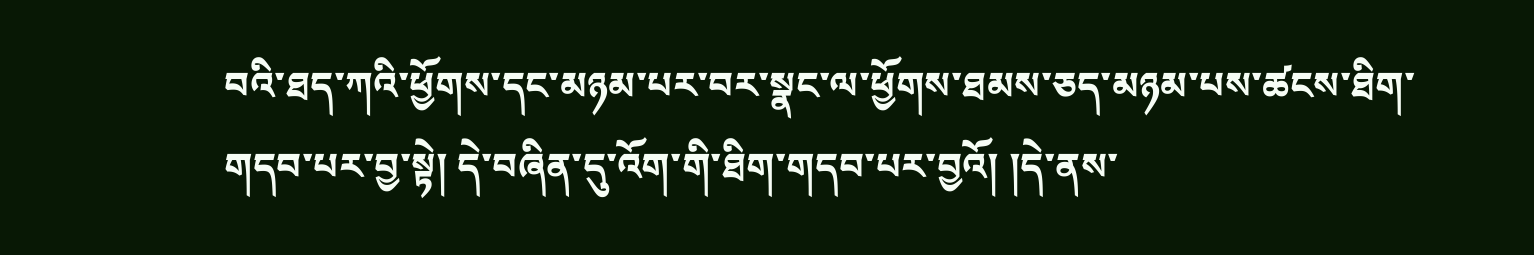བའི་ཐད་ཀའི་ཕྱོགས་དང་མཉམ་པར་བར་སྣང་ལ་ཕྱོགས་ཐམས་ཅད་མཉམ་པས་ཚངས་ཐིག་གདབ་པར་བྱ་སྟེ། དེ་བཞིན་དུ་འོག་གི་ཐིག་གདབ་པར་བྱའོ། །དེ་ནས་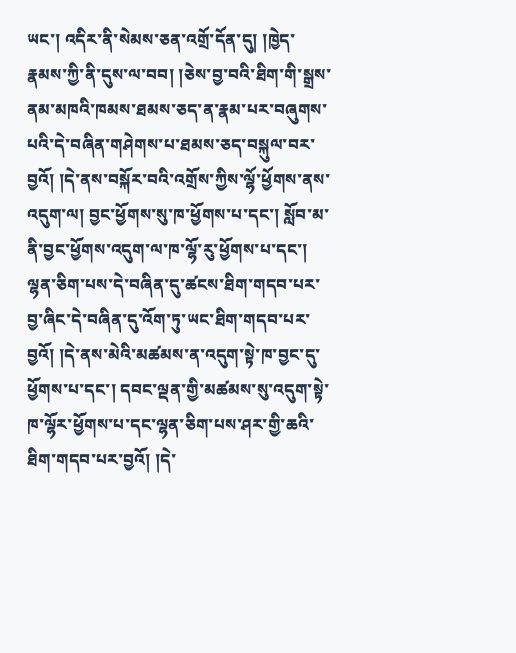ཡང་། འདིར་ནི་སེམས་ཅན་འགྲོ་དོན་དུ། །ཁྱེད་རྣམས་ཀྱི་ནི་དུས་ལ་བབ། །ཅེས་བྱ་བའི་ཐིག་གི་སྒྲས་ནམ་མཁའི་ཁམས་ཐམས་ཅད་ན་རྣམ་པར་བཞུགས་པའི་དེ་བཞིན་གཤེགས་པ་ཐམས་ཅད་བསྐུལ་བར་བྱའོ། །དེ་ནས་བསྐོར་བའི་འགྲོས་ཀྱིས་ལྷོ་ཕྱོགས་ནས་འདུག་ལ། བྱང་ཕྱོགས་སུ་ཁ་ཕྱོགས་པ་དང་། སློབ་མ་ནི་བྱང་ཕྱོགས་འདུག་ལ་ཁ་ལྷོ་རུ་ཕྱོགས་པ་དང་། ལྷན་ཅིག་པས་དེ་བཞིན་དུ་ཚངས་ཐིག་གདབ་པར་བྱ་ཞིང་དེ་བཞིན་དུ་འོག་ཏུ་ཡང་ཐིག་གདབ་པར་བྱའོ། །དེ་ནས་མེའི་མཚམས་ན་འདུག་སྟེ་ཁ་བྱང་དུ་ཕྱོགས་པ་དང་། དབང་ལྡན་གྱི་མཚམས་སུ་འདུག་སྟེ་ཁ་ལྷོར་ཕྱོགས་པ་དང་ལྷན་ཅིག་པས་ཤར་གྱི་ཆའི་ཐིག་གདབ་པར་བྱའོ། །དེ་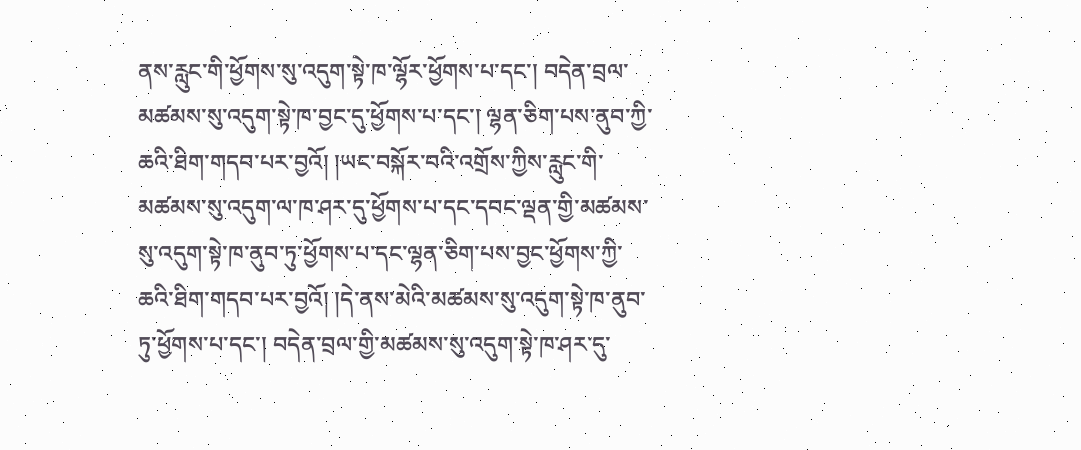ནས་རླུང་གི་ཕྱོགས་སུ་འདུག་སྟེ་ཁ་ལྷོར་ཕྱོགས་པ་དང་། བདེན་བྲལ་མཚམས་སུ་འདུག་སྟེ་ཁ་བྱང་དུ་ཕྱོགས་པ་དང་། ལྷན་ཅིག་པས་ནུབ་ཀྱི་ཆའི་ཐིག་གདབ་པར་བྱའོ། །ཡང་བསྐོར་བའི་འགྲོས་ཀྱིས་རླུང་གི་མཚམས་སུ་འདུག་ལ་ཁ་ཤར་དུ་ཕྱོགས་པ་དང་དབང་ལྡན་གྱི་མཚམས་སུ་འདུག་སྟེ་ཁ་ནུབ་ཏུ་ཕྱོགས་པ་དང་ལྷན་ཅིག་པས་བྱང་ཕྱོགས་ཀྱི་ཆའི་ཐིག་གདབ་པར་བྱའོ། །དེ་ནས་མེའི་མཚམས་སུ་འདུག་སྟེ་ཁ་ནུབ་ཏུ་ཕྱོགས་པ་དང་། བདེན་བྲལ་གྱི་མཚམས་སུ་འདུག་སྟེ་ཁ་ཤར་དུ་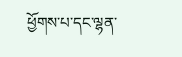ཕྱོགས་པ་དང་ལྷན་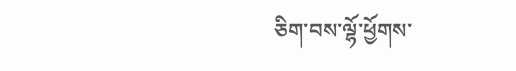ཅིག་བས་ལྷོ་ཕྱོགས་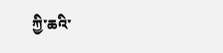ཀྱི་ཆའི་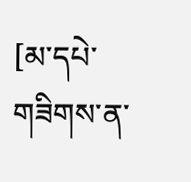[མ་དཔེ་གཟིགས་ན་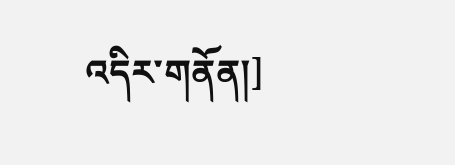འདིར་གནོན།]